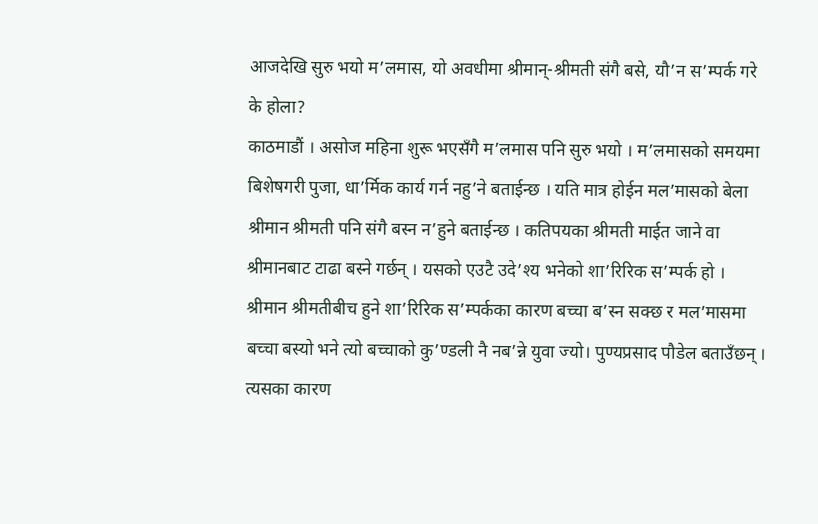आजदेखि सुरु भयो म’लमास, यो अवधीमा श्रीमान्-श्रीमती संगै बसे, यौ’न स’म्पर्क गरे के होला?
काठमाडौं । असोज महिना शुरू भएसँगै म’लमास पनि सुरु भयो । म’लमासको समयमा बिशेषगरी पुजा, धा’र्मिक कार्य गर्न नहु’ने बताईन्छ । यति मात्र होईन मल’मासको बेला श्रीमान श्रीमती पनि संगै बस्न न’हुने बताईन्छ । कतिपयका श्रीमती माईत जाने वा श्रीमानबाट टाढा बस्ने गर्छन् । यसको एउटै उदे’श्य भनेको शा’रिरिक स’म्पर्क हो । श्रीमान श्रीमतीबीच हुने शा’रिरिक स’म्पर्कका कारण बच्चा ब’स्न सक्छ र मल’मासमा बच्चा बस्यो भने त्यो बच्चाको कु’ण्डली नै नब’न्ने युवा ज्यो। पुण्यप्रसाद पौडेल बताउँछन् । त्यसका कारण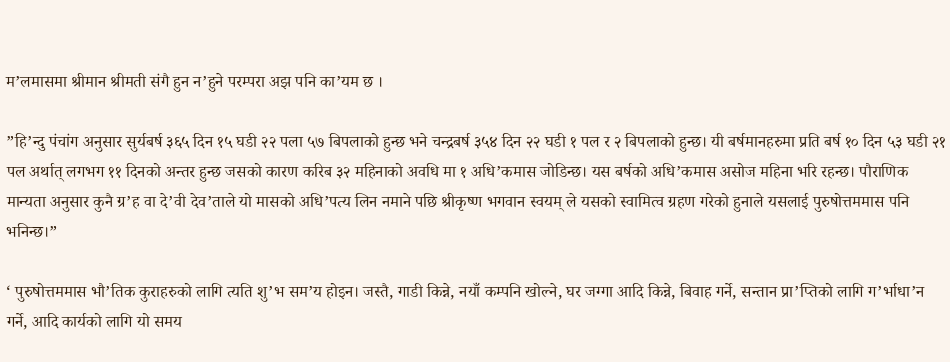म’लमासमा श्रीमान श्रीमती संगै हुन न’हुने परम्परा अझ पनि का’यम छ ।

”हि’न्दु पंचांग अनुसार सुर्यबर्ष ३६५ दिन १५ घडी २२ पला ५७ बिपलाको हुन्छ भने चन्द्रबर्ष ३५४ दिन २२ घडी १ पल र २ बिपलाको हुन्छ। यी बर्षमानहरुमा प्रति बर्ष १० दिन ५३ घडी २१ पल अर्थात् लगभग ११ दिनको अन्तर हुन्छ जसको कारण करिब ३२ महिनाको अवधि मा १ अधि’कमास जोडिन्छ। यस बर्षको अधि’कमास असोज महिना भरि रहन्छ। पौराणिक मान्यता अनुसार कुनै ग्र’ह वा दे’वी देव’ताले यो मासको अधि’पत्य लिन नमाने पछि श्रीकृष्ण भगवान स्वयम् ले यसको स्वामित्व ग्रहण गरेको हुनाले यसलाई पुरुषोत्तममास पनि भनिन्छ।”

‘ पुरुषोत्तममास भौ’तिक कुराहरुको लागि त्यति शु’भ सम’य होइन। जस्तै, गाडी किन्ने, नयाँ कम्पनि खोल्ने, घर जग्गा आदि किन्ने, बिवाह गर्ने, सन्तान प्रा’प्तिको लागि ग’र्भाधा’न गर्ने, आदि कार्यको लागि यो समय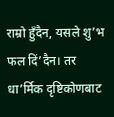राम्रो हुँदैन, यसले शु’भ फल दिं’दैन। तर धा’र्मिक दृष्टिकोणबाट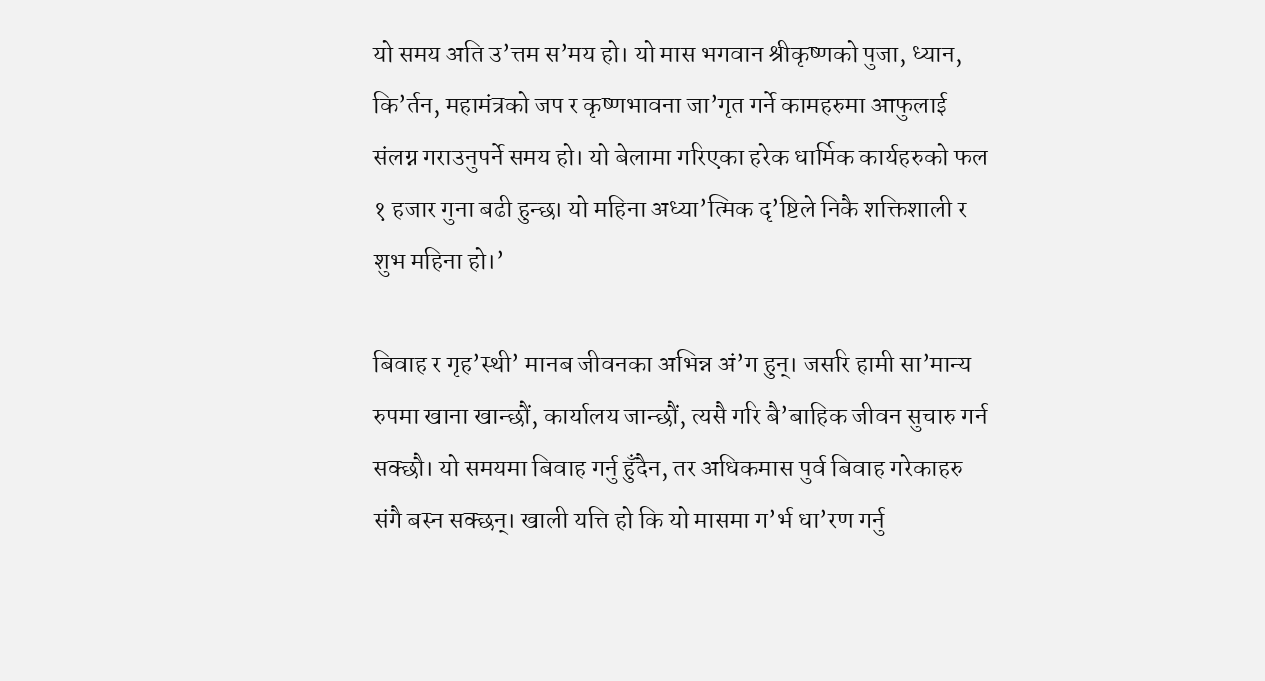यो समय अति उ’त्तम स’मय हो। यो मास भगवान श्रीकृष्णको पुजा, ध्यान, कि’र्तन, महामंत्रको जप र कृष्णभावना जा’गृत गर्ने कामहरुमा आफुलाई संलग्न गराउनुपर्ने समय हो। यो बेलामा गरिएका हरेक धार्मिक कार्यहरुको फल १ हजार गुना बढी हुन्छ। यो महिना अध्या’त्मिक दृ’ष्टिले निकै शक्तिशाली र शुभ महिना हो।’

बिवाह र गृह’स्थी’ मानब जीवनका अभिन्न अं’ग हुन्। जसरि हामी सा’मान्य रुपमा खाना खान्छौं, कार्यालय जान्छौं, त्यसै गरि बै’बाहिक जीवन सुचारु गर्न सक्छौ। यो समयमा बिवाह गर्नु हुँदैन, तर अधिकमास पुर्व बिवाह गरेकाहरु संगै बस्न सक्छन्। खाली यत्ति हो कि यो मासमा ग’र्भ धा’रण गर्नु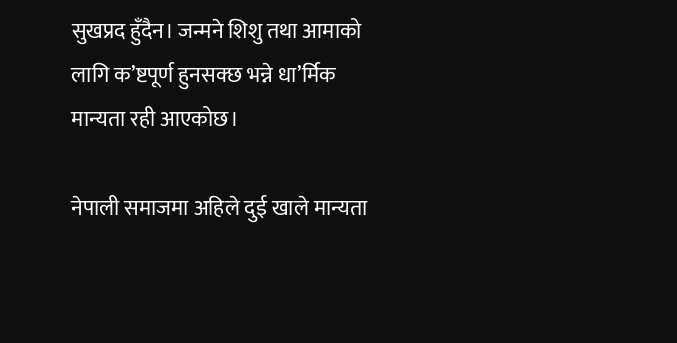सुखप्रद हुँदैन। जन्मने शिशु तथा आमाको लागि क’ष्टपूर्ण हुनसक्छ भन्ने धा’र्मिक मान्यता रही आएकोछ।

नेपाली समाजमा अहिले दुई खाले मान्यता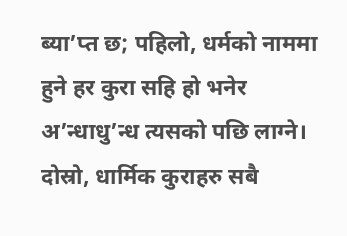ब्या’प्त छ; पहिलो, धर्मको नाममा हुने हर कुरा सहि हो भनेर अ’न्धाधु’न्ध त्यसको पछि लाग्ने। दोस्रो, धार्मिक कुराहरु सबै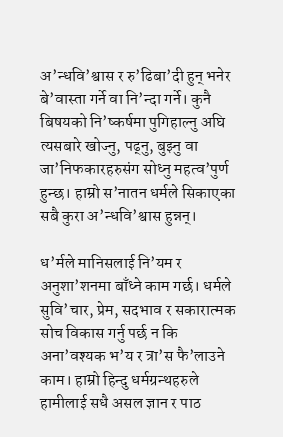अ’न्धवि’श्वास र रु’ढिबा’दी हुन् भनेर बे’वास्ता गर्ने वा नि’न्दा गर्ने। कुनै बिषयको नि’ष्कर्षमा पुगिहाल्नु अघि त्यसबारे खोज्नु, पढ्नु, बुझ्नु वा जा’निफकारहरुसंग सोध्नु महत्व’पुर्ण हुन्छ। हाम्रो स’नातन धर्मले सिकाएका सबै कुरा अ’न्धवि’श्वास हुन्नन्।

ध’र्मले मानिसलाई नि’यम र अनुशा’शनमा बाँध्ने काम गर्छ। धर्मले सुवि’चार, प्रेम, सदभाव र सकारात्मक सोच विकास गर्नु पर्छ न कि अना’वश्यक भ’य र त्रा’स फै’लाउने काम। हाम्रो हिन्दु धर्मग्रन्थहरुले हामीलाई सधै असल ज्ञान र पाठ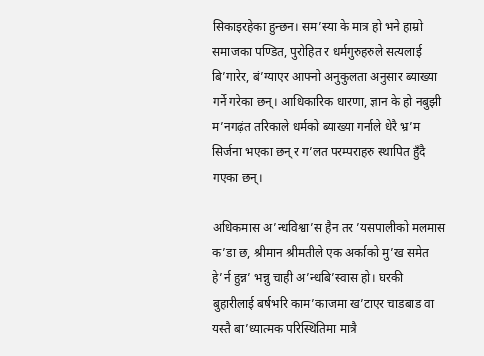सिकाइरहेका हुन्छन। सम’स्या के मात्र हो भने हाम्रो समाजका पण्डित, पुरोहित र धर्मगुरुहरुले सत्यलाई बि’गारेर, बं’ग्याएर आफ्नो अनुकुलता अनुसार ब्याख्या गर्ने गरेका छन्। आधिकारिक धारणा, ज्ञान के हो नबुझी म’नगढ़ंत तरिकाले धर्मको ब्याख्या गर्नाले धेरै भ्र’म सिर्जना भएका छन् र ग’लत परम्पराहरु स्थापित हुँदै गएका छन्।

अधिकमास अ’न्धविश्वा’स हैन तर ’यसपालीको मलमास क’डा छ, श्रीमान श्रीमतीले एक अर्काको मु’ख समेत हे’र्न हुन्न’ भन्नु चाही अ’न्धबि’स्वास हो। घरकी बुहारीलाई बर्षभरि काम’काजमा ख’टाएर चाडबाड वा यस्तै बा’ध्यात्मक परिस्थितिमा मात्रै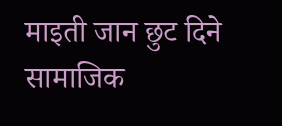माइती जान छुट दिने सामाजिक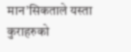मान’सिकताले यस्ता कुराहरुको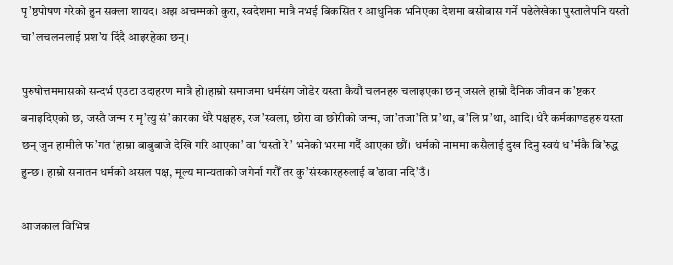पृ’ष्ठपोषण गरेको हुन सक्ला शायद। अझ अचम्मको कुरा, स्वदेशमा मात्रै नभई बिकसित र आधुनिक भनिएका देशमा बसोबास गर्ने पढेलेखेका पुस्तालेपनि यस्तो चा’लचलनलाई प्रश’य दिंदै आइरहेका छन्।

पुरुषोत्तममासको सन्दर्भ एउटा उदाहरण मात्रै हो।हाम्रो समाजमा धर्मसंग जोडेर यस्ता कैयौं चलनहरु चलाइएका छन् जसले हाम्रो दैनिक जीवन क’ष्टकर बनाइदिएको छ, जस्तै जन्म र मृ’त्यु सं’कारका धेरै पक्षहरु, रज’स्वला, छोरा वा छोरीको जन्म, जा’तजा’ति प्र’था, ब’लि प्र’था, आदि। धेरै कर्मकाण्डहरु यस्ता छन् जुन हामीले फ’गत ‘हाम्रा बाबुबाजे देखि गरि आएका’ वा ‘यस्तो रे’ भनेको भरमा गर्दै आएका छौं। धर्मको नाममा कसैलाई दुख दिनु स्वयं ध’र्मकै बि’रुद्ध हुन्छ। हाम्रो सनातन धर्मको असल पक्ष, मूल्य मान्यताको जगेर्ना गरौँ तर कु’संस्कारहरुलाई ब’ढावा नदि’उँ।

आजकाल विभिन्न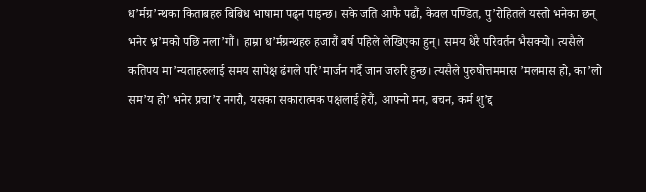ध’र्मग्र’न्थका किताबहरु बिबिध भाषामा पढ्न पाइन्छ। सके जति आफै पढौं, केवल पण्डित, पु’रोहितले यस्तो भनेका छन् भनेर भ्र’मको पछि नला’गौं। हाम्रा ध’र्मग्रन्थहरु हजारौं बर्ष पहिले लेखिएका हुन्। समय धेरै परिवर्तन भैसक्यो। त्यसैले कतिपय मा’न्यताहरुलाई समय सापेक्ष ढंगले परि’मार्जन गर्दै जान जरुरि हुन्छ। त्यसैले पुरुषोत्तममास ’मलमास हो, का’लो सम’य हो’ भनेर प्रचा’र नगरौ, यसका सकारात्मक पक्षलाई हेरौं, आफ्नो मन, बचन, कर्म शु’द्द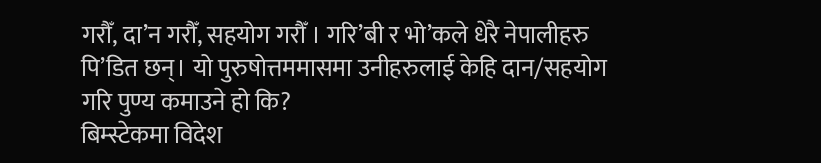गरौँ, दा’न गरौँ, सहयोग गरौँ । गरि’बी र भो’कले धेरै नेपालीहरु पि’डित छन्। यो पुरुषोत्तममासमा उनीहरुलाई केहि दान/सहयोग गरि पुण्य कमाउने हो कि?
बिम्स्टेकमा विदेश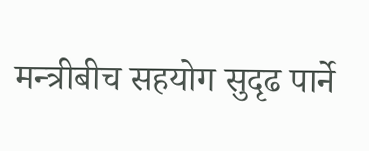मन्त्रीबीच सहयोग सुदृढ पार्ने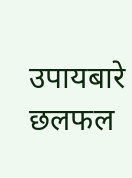उपायबारे छलफल